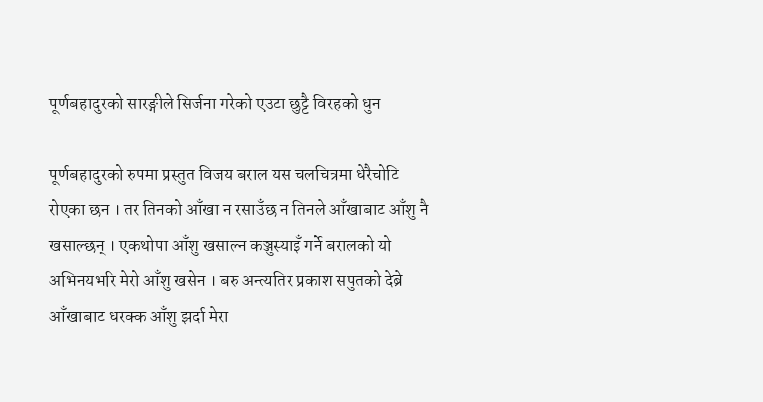पूर्णबहादुरको सारङ्गीले सिर्जना गरेको एउटा छुट्टै विरहको धुन

पूर्णबहादुरको रुपमा प्रस्तुत विजय बराल यस चलचित्रमा धेरैचोटि रोएका छन । तर तिनको आँखा न रसाउँछ न तिनले आँखाबाट आँशु नै खसाल्छन् । एकथोपा आँशु खसाल्न कञ्जुस्याइँ गर्ने बरालको यो अभिनयभरि मेरो आँशु खसेन । बरु अन्त्यतिर प्रकाश सपुतको देब्रे आँखाबाट धरक्क आँशु झर्दा मेरा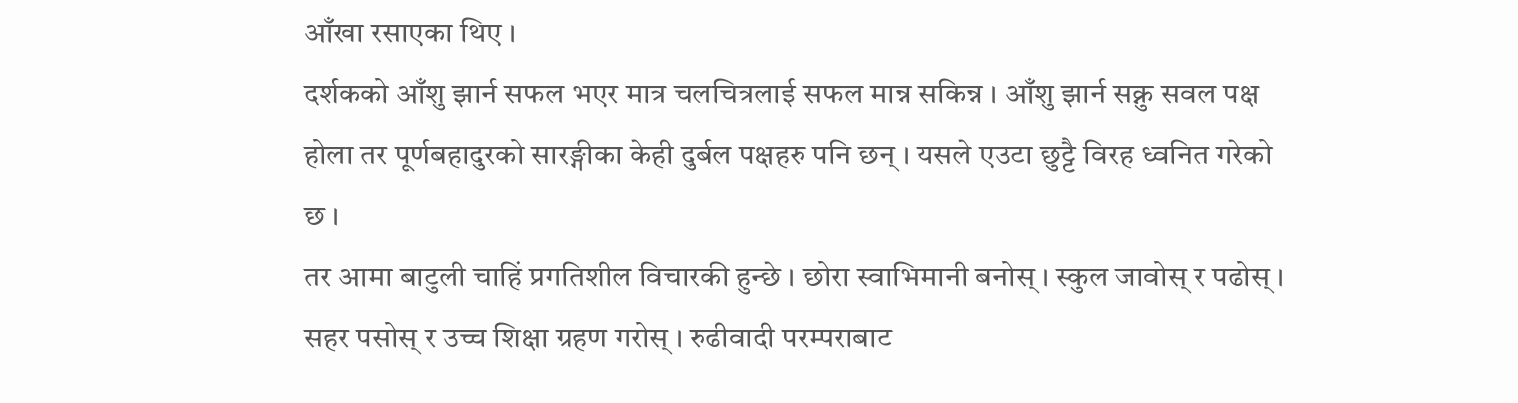आँखा रसाएका थिए ।
दर्शकको आँशु झार्न सफल भएर मात्र चलचित्रलाई सफल मान्न सकिन्न । आँशु झार्न सक्नु सवल पक्ष होला तर पूर्णबहादुरको सारङ्गीका केही दुर्बल पक्षहरु पनि छन् । यसले एउटा छुट्टै विरह ध्वनित गरेको छ ।
तर आमा बाटुली चाहिं प्रगतिशील विचारकी हुन्छे । छोरा स्वाभिमानी बनोस् । स्कुल जावोस् र पढोस् । सहर पसोस् र उच्च शिक्षा ग्रहण गरोस् । रुढीवादी परम्पराबाट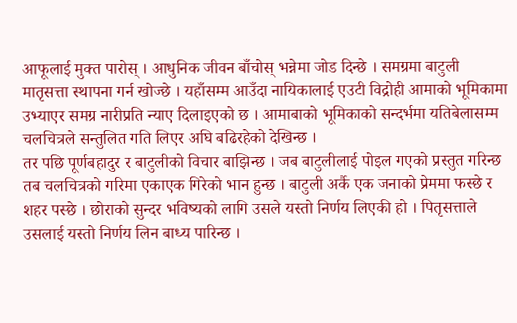आफूलाई मुक्त पारोस् । आधुनिक जीवन बाँचोस् भन्नेमा जोड दिन्छे । समग्रमा बाटुली मातृसत्ता स्थापना गर्न खोज्छे । यहाँसम्म आउँदा नायिकालाई एउटी विद्रोही आमाको भूमिकामा उभ्याएर समग्र नारीप्रति न्याए दिलाइएको छ । आमाबाको भूमिकाको सन्दर्भमा यतिबेलासम्म चलचित्रले सन्तुलित गति लिएर अघि बढिरहेको देखिन्छ ।
तर पछि पूर्णबहादुर र बाटुलीको विचार बाझिन्छ । जब बाटुलीलाई पोइल गएको प्रस्तुत गरिन्छ तब चलचित्रको गरिमा एकाएक गिरेको भान हुन्छ । बाटुली अर्कै एक जनाको प्रेममा फस्छे र शहर पस्छे । छोराको सुन्दर भविष्यको लागि उसले यस्तो निर्णय लिएकी हो । पितृसत्ताले उसलाई यस्तो निर्णय लिन बाध्य पारिन्छ ।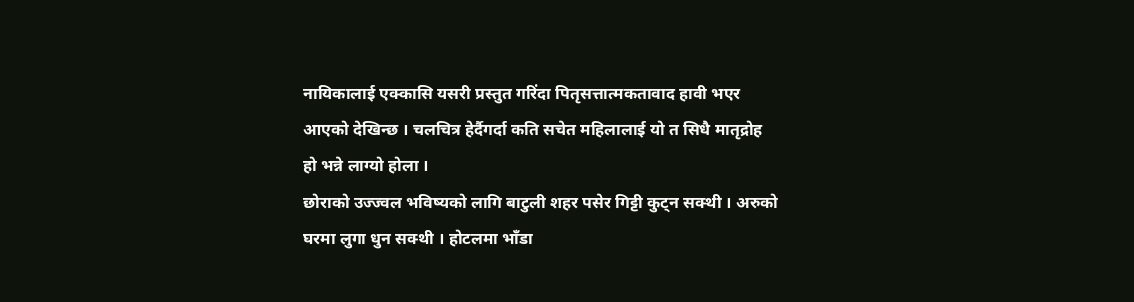नायिकालाई एक्कासि यसरी प्रस्तुत गरिंदा पितृसत्तात्मकतावाद हावी भएर आएको देखिन्छ । चलचित्र हेर्दैगर्दा कति सचेत महिलालाई यो त सिधै मातृद्रोह हो भन्ने लाग्यो होला ।
छोराको उज्ज्वल भविष्यको लागि बाटुली शहर पसेर गिट्टी कुट्न सक्थी । अरुको घरमा लुगा धुन सक्थी । होटलमा भाँडा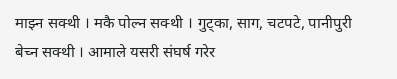माझ्न सक्थी । मकै पोल्न सक्थी । गुट्का, साग, चटपटे, पानीपुरी बेच्न सक्थी । आमाले यसरी संघर्ष गरेर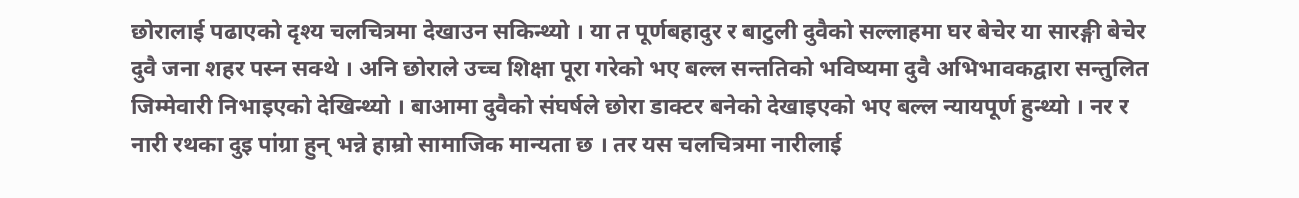छोरालाई पढाएको दृश्य चलचित्रमा देखाउन सकिन्थ्यो । या त पूर्णबहादुर र बाटुली दुवैको सल्लाहमा घर बेचेर या सारङ्गी बेचेर दुवै जना शहर पस्न सक्थे । अनि छोराले उच्च शिक्षा पूरा गरेको भए बल्ल सन्ततिको भविष्यमा दुवै अभिभावकद्वारा सन्तुलित जिम्मेवारी निभाइएको देखिन्थ्यो । बाआमा दुवैको संघर्षले छोरा डाक्टर बनेको देखाइएको भए बल्ल न्यायपूर्ण हुन्थ्यो । नर र नारी रथका दुइ पांग्रा हुन् भन्ने हाम्रो सामाजिक मान्यता छ । तर यस चलचित्रमा नारीलाई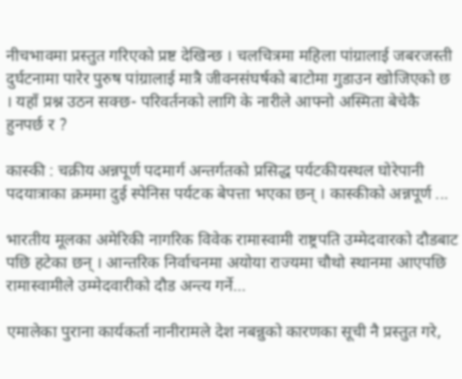नीचभावमा प्रस्तुत गरिएको प्रष्ट देखिन्छ । चलचित्रमा महिला पांग्रालाई जबरजस्ती दुर्घटनामा पारेर पुरुष पांग्रालाई मात्रै जीवनसंघर्षको बाटोमा गुडाउन खोजिएको छ । यहाँ प्रश्न उठन सक्छ- परिवर्तनको लागि के नारीले आफ्नो अस्मिता बेचेकै हुनपर्छ र ?

कास्की : चक्रीय अन्नपूर्ण पदमार्ग अन्तर्गतको प्रसिद्ध पर्यटकीयस्थल घोरेपानी पदयात्राका क्रममा दुई स्पेनिस पर्यटक बेपत्ता भएका छन् । कास्कीको अन्नपूर्ण ...

भारतीय मूलका अमेरिकी नागरिक विवेक रामास्वामी राष्ट्रपति उम्मेदवारको दौडबाट पछि हटेका छन् । आन्तरिक निर्वाचनमा अयोया राज्यमा चौथो स्थानमा आएपछि रामास्वामीले उम्मेदवारीको दौड अन्त्य गर्ने…

एमालेका पुराना कार्यकर्ता नानीरामले देश नबन्नुको कारणका सूची नै प्रस्तुत गरे,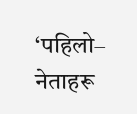‘पहिलो– नेताहरू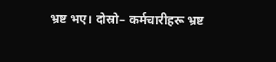भ्रष्ट भए। दोस्रो– कर्मचारीहरू भ्रष्ट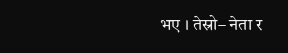भए । तेस्रो– नेता र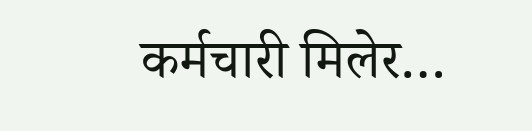कर्मचारी मिलेर…